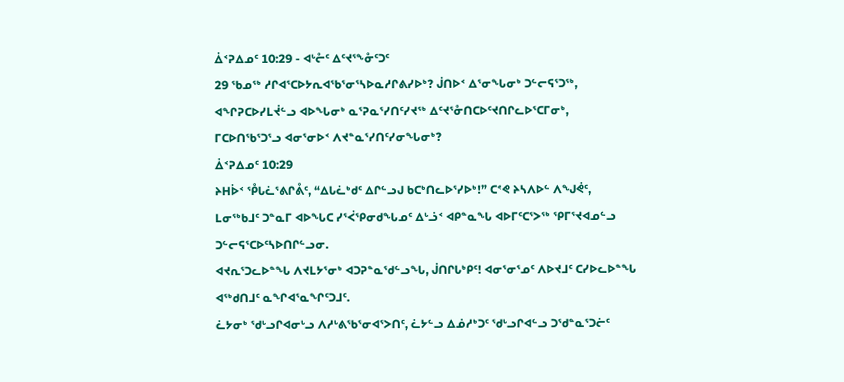ᐄᑉᕈᐃᓄᑦ 10:29 - ᐊᒡᓔᑦ ᐃᑦᔪᕐᖕᓁᑦᑐᑦ
29 ᖃᓄᖅ ᓱᒋᐊᕐᑕᐅᔭᕆᐊᖃᕐᓂᕐᓴᐅᓇᓱᒋᕕᓯᐅᒃ? ᒎᑎᐅᑉ ᐃᕐᓂᖓᓂᒃ ᑐᓪᓕᕋᕐᑐᖅ, ᐊᖏᕈᑕᐅᓯᒪᔫᓪᓗ ᐊᐅᖓᓂᒃ ᓇᕐᕈᓇᕐᓯᑎᑦᓯᔪᖅ ᐃᑦᔪᕐᓁᑎᑕᐅᑦᔪᑎᒋᓚᐅᕐᑕᒥᓂᒃ, ᒥᑕᐅᑎᖃᕐᑐᕐᓗ ᐊᓂᕐᓂᐅᑉ ᐱᔪᓐᓇᕐᓯᑎᑦᓯᓂᖓᓂᒃ?
ᐄᑉᕈᐃᓄᑦ 10:29
ᔨᕼᐆᑉ ᕾᒐᓛᕐᕕᒋᕔᑦ, “ᐃᒐᓛᒃᑯᑦ ᐃᒋᓪᓗᒍ ᑲᑕᒃᑎᓚᐅᕐᓯᐅᒃ!” ᑕᕝᕙ ᔨᓴᐱᐅᓪ ᐱᖑᕚᑦ, ᒪᓂᖅᑲᒧᑦ ᑐᓐᓇᒥ ᐊᐅᖓᑕ ᓯᕐᐹᕿᓂᑯᖓᓄᑦ ᐃᒡᓘᑉ ᐊᑭᓐᓇᖓ ᐊᐅᒥᑦᑕᕐᐳᖅ ᕿᒥᕐᔪᐊᓄᓪᓗ ᑐᓪᓕᕋᕐᑕᐅᑦᓴᐅᑎᒋᓪᓗᓂ.
ᐊᔪᕆᕐᑐᓚᐅᓐᖓ ᐱᔪᒪᔭᕐᓂᒃ ᐊᑐᕈᓐᓇᖁᓪᓗᖓ, ᒎᑎᒋᒐᒃᑭᑦ! ᐊᓂᕐᓂᕐᓄᑦ ᐱᐅᔪᒧᑦ ᑕᓯᐅᓚᐅᓐᖓ ᐊᖅᑯᑎᒧᑦ ᓇᖏᐊᕐᓇᖏᑦᑐᒧᑦ.
ᓛᔭᓂᒃ ᖁᒡᓗᒋᐊᓂᒡᓗ ᐱᓱᒡᕕᖃᕐᓂᐊᕐᐳᑎᑦ, ᓛᔭᓪᓗ ᐃᓅᓱᒃᑐᑦ ᖁᒡᓗᒋᐊᓪᓗ ᑐᖁᓐᓇᕐᑐᓖᑦ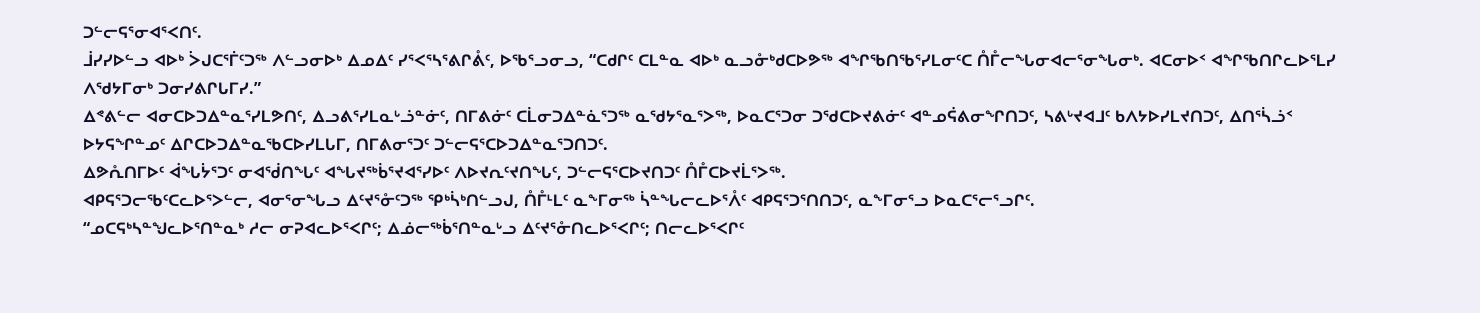ᑐᓪᓕᕋᕐᓂᐊᕐᐸᑎᑦ.
ᒨᓯᓯᐅᓪᓗ ᐊᐅᒃ ᐴᒍᑕᕐᒦᑦᑐᖅ ᐱᓪᓗᓂᐅᒃ ᐃᓄᐃᑦ ᓯᕐᐸᕐᓴᕐᕕᒋᕔᑦ, ᐅᖃᕐᓗᓂᓗ, “ᑕᑯᒋᑦ ᑕᒪᓐᓇ ᐊᐅᒃ ᓇᓗᓁᒃᑯᑕᐅᕗᖅ ᐊᖏᖃᑎᖃᕐᓯᒪᓂᑦᑕ ᑍᒤᓕᖓᓂᐊᓕᕐᓂᖓᓂᒃ. ᐊᑕᓂᐅᑉ ᐊᖏᖃᑎᒋᓚᐅᕐᒪᓯ ᐱᖁᔭᒥᓂᒃ ᑐᓂᓯᕕᒋᒐᒥᓯ.”
ᐃᕝᕕᓪᓕ ᐊᓂᑕᐅᑐᐃᓐᓇᕐᓯᒪᕗᑎᑦ, ᐃᓗᕕᕐᓯᒪᓇᒡᓘᓐᓃᑦ, ᑎᒥᕕᓃᑦ ᑕᒫᓂᑐᐃᓐᓈᕐᑐᖅ ᓇᖁᔭᕐᓇᕐᐳᖅ, ᐅᓇᑕᕐᑐᓂ ᑐᖁᑕᐅᔪᕕᓃᑦ ᐊᓐᓄᕌᕕᓂᖏᑎᑐᑦ, ᓴᕕᒡᔪᐊᒧᑦ ᑲᐱᔭᐅᓯᒪᔪᑎᑐᑦ, ᐃᑎᕐᓵᓘᑉ ᐅᔭᕋᖏᓐᓄᑦ ᐃᒋᑕᐅᑐᐃᓐᓇᖃᑕᐅᓯᒪᒐᒥ, ᑎᒥᕕᓂᕐᑐᑦ ᑐᓪᓕᕋᕐᑕᐅᑐᐃᓐᓇᕐᑐᑎᑐᑦ.
ᐃᕗᕅᑎᒥᐅᑦ ᐋᖓᔮᕐᑐᑦ ᓂᐊᖂᑎᖓᑦ ᐊᖓᔪᖅᑳᕐᔪᐊᕐᓯᐅᑦ ᐱᐅᔪᕆᑦᔪᑎᖓᑦ, ᑐᓪᓕᕋᕐᑕᐅᔪᑎᑐᑦ ᑍᒤᑕᐅᔪᒫᕐᐳᖅ.
ᐊᑭᕋᕐᑐᓕᖃᑦᑕᓚᐅᕐᐳᓪᓕ, ᐊᓂᕐᓂᖓᓗ ᐃᑦᔪᕐᓁᑦᑐᖅ ᕿᒃᓵᒃᑎᓪᓗᒍ, ᑍᒤᒻᒪᑦ ᓇᖕᒥᓂᖅ ᓵᓐᖓᓕᓚᐅᕐᐰᑦ ᐊᑭᕋᕐᑐᕐᑎᑎᑐᑦ, ᓇᖕᒥᓂᕐᓗ ᐅᓇᑕᕐᓕᕐᓗᒋᑦ.
“ᓄᑕᕋᒃᓴᓐᖑᓚᐅᕐᑎᓐᓇᒃ ᓱᓕ ᓂᕈᐊᓚᐅᕐᐸᒋᑦ; ᐃᓅᓕᖅᑳᕐᑎᓐᓇᒡᓗ ᐃᑦᔪᕐᓁᑎᓚᐅᕐᐸᒋᑦ; ᑎᓕᓚᐅᕐᐸᒋᑦ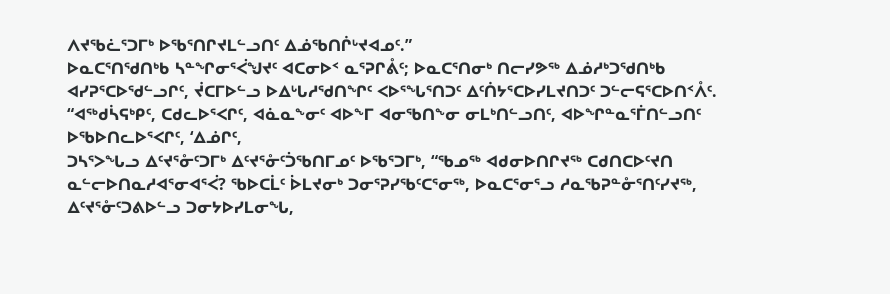ᐱᔪᖃᓛᕐᑐᒥᒃ ᐅᖃᕐᑎᒋᔪᒪᓪᓗᑎᑦ ᐃᓅᖃᑎᒌᒡᔪᐊᓄᑦ.”
ᐅᓇᑕᕐᑎᖁᑎᒃᑲ ᓴᓐᖏᓂᕐᐹᖑᔪᑦ ᐊᑕᓂᐅᑉ ᓇᕐᕈᒋᕔᑦ; ᐅᓇᑕᕐᑎᓂᒃ ᑎᓕᓯᕗᖅ ᐃᓅᓱᒃᑐᖁᑎᒃᑲ ᐊᓯᕈᕐᑕᐅᖁᓪᓗᒋᑦ, ᔫᑕᒥᐅᓪᓗ ᐅᐃᒡᒐᓱᖁᑎᖏᑦ ᐸᐅᕐᖓᕐᑎᑐᑦ ᐃᑦᑏᔭᕐᑕᐅᓯᒪᔪᑎᑐᑦ ᑐᓪᓕᕋᕐᑕᐅᑎᑉᐰᑦ.
“ᐊᖅᑯᓵᕋᒃᑭᑦ, ᑕᑯᓚᐅᕐᐸᒋᑦ, ᐊᓈᓇᖕᓂᑦ ᐊᐅᖕᒥ ᐊᓂᖃᑎᖕᓂ ᓂᒪᒃᑎᓪᓗᑎᑦ, ᐊᐅᖏᓐᓇᕐᒦᑎᓪᓗᑎᑦ ᐅᖃᐅᑎᓚᐅᕐᐸᒋᑦ, ‘ᐃᓅᒋᑦ,
ᑐᓴᕐᐳᖓᓗ ᐃᑦᔪᕐᓁᑦᑐᒥᒃ ᐃᑦᔪᕐᓁᑦᑑᖃᑎᒥᓄᑦ ᐅᖃᕐᑐᒥᒃ, “ᖃᓄᖅ ᐊᑯᓂᐅᑎᒋᔪᖅ ᑕᑯᑎᑕᐅᑦᔪᑎ ᓇᓪᓕᐅᑎᓇᓱᐊᕐᓂᐊᕐᐹ? ᖃᐅᑕᒫᑦ ᐆᒪᔪᓂᒃ ᑐᓂᕐᕈᓯᖃᑦᑕᕐᓂᖅ, ᐅᓇᑕᕐᓂᕐᓗ ᓱᓇᖃᕈᓐᓁᕐᑎᑦᓯᔪᖅ, ᐃᑦᔪᕐᓁᑦᑐᕕᐅᓪᓗ ᑐᓂᔭᐅᓯᒪᓂᖓ,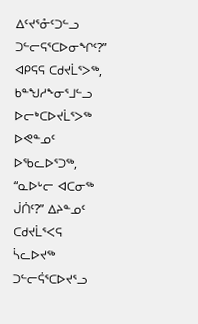ᐃᑦᔪᕐᓁᑦᑐᓪᓗ ᑐᓪᓕᕋᕐᑕᐅᓂᖏᑦ?”
ᐊᑭᕋᕋ ᑕᑯᔪᒫᕐᐳᖅ, ᑲᓐᖑᓱᖕᓂᕐᒧᓪᓗ ᐅᓕᒃᑕᐅᔪᒫᕐᐳᖅ ᐅᕙᓐᓄᑦ ᐅᖃᓚᐅᕐᑐᖅ, “ᓇᐅᒡᓕ ᐊᑕᓂᖅ ᒎᑏᑦ?” ᐃᔨᓐᓄᑦ ᑕᑯᔪᒫᕐᐸᕋ ᓵᓚᐅᔪᖅ ᑐᓪᓕᕌᕐᑕᐅᔪᕐᓗ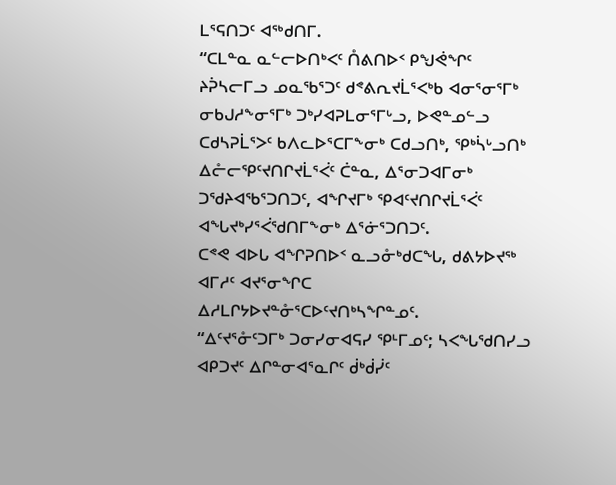ᒪᕐᕋᑎᑐᑦ ᐊᖅᑯᑎᒥ.
“ᑕᒪᓐᓇ ᓇᓪᓕᐅᑎᒃᐸᑦ ᑍᕕᑎᐅᑉ ᑭᖑᕚᖏᑦ ᔨᕉᓴᓕᒥᓗ ᓄᓇᖃᕐᑐᑦ ᑯᕝᕕᕆᔪᒫᕐᐸᒃᑲ ᐊᓂᕐᓂᕐᒥᒃ ᓂᑲᒍᓱᖕᓂᕐᒥᒃ ᑐᒃᓯᐊᕈᒪᓂᕐᒥᒡᓗ, ᐅᕙᓐᓄᓪᓗ ᑕᑯᓴᕈᒫᕐᐳᑦ ᑲᐱᓚᐅᕐᑕᒥᖕᓂᒃ ᑕᑯᓗᑎᒃ, ᕿᒃᓵᒡᓗᑎᒃ ᐃᓔᓕᕿᑦᔪᑎᒋᔪᒫᕐᐹᑦ ᑖᓐᓇ, ᐃᕐᓂᑐᐊᒥᓂᒃ ᑐᖁᔨᐊᖃᕐᑐᑎᑐᑦ, ᐊᖏᔪᒥᒃ ᕿᐊᑦᔪᑎᒋᔪᒫᕐᐹᑦ ᐊᖓᔪᒃᓯᕐᐹᖁᑎᒥᖕᓂᒃ ᐃᕐᓃᕐᑐᑎᑐᑦ.
ᑕᕝᕙ ᐊᐅᒐ ᐊᖏᕈᑎᐅᑉ ᓇᓗᓁᒃᑯᑕᖓ, ᑯᕕᔭᐅᔪᖅ ᐊᒥᓱᑦ ᐊᔪᕐᓂᖏᑕ ᐃᓱᒪᒋᔭᐅᔪᓐᓁᕐᑕᐅᑦᔪᑎᒃᓴᖏᓐᓄᑦ.
“ᐃᑦᔪᕐᓁᑦᑐᒥᒃ ᑐᓂᓯᓂᐊᕋᓯ ᕿᒻᒥᓄᑦ; ᓴᐸᖓᖁᑎᓯᓗ ᐊᑭᑐᔪᑦ ᐃᒋᓐᓂᐊᕐᓇᒋᑦ ᑰᒃᑰᓰᑦ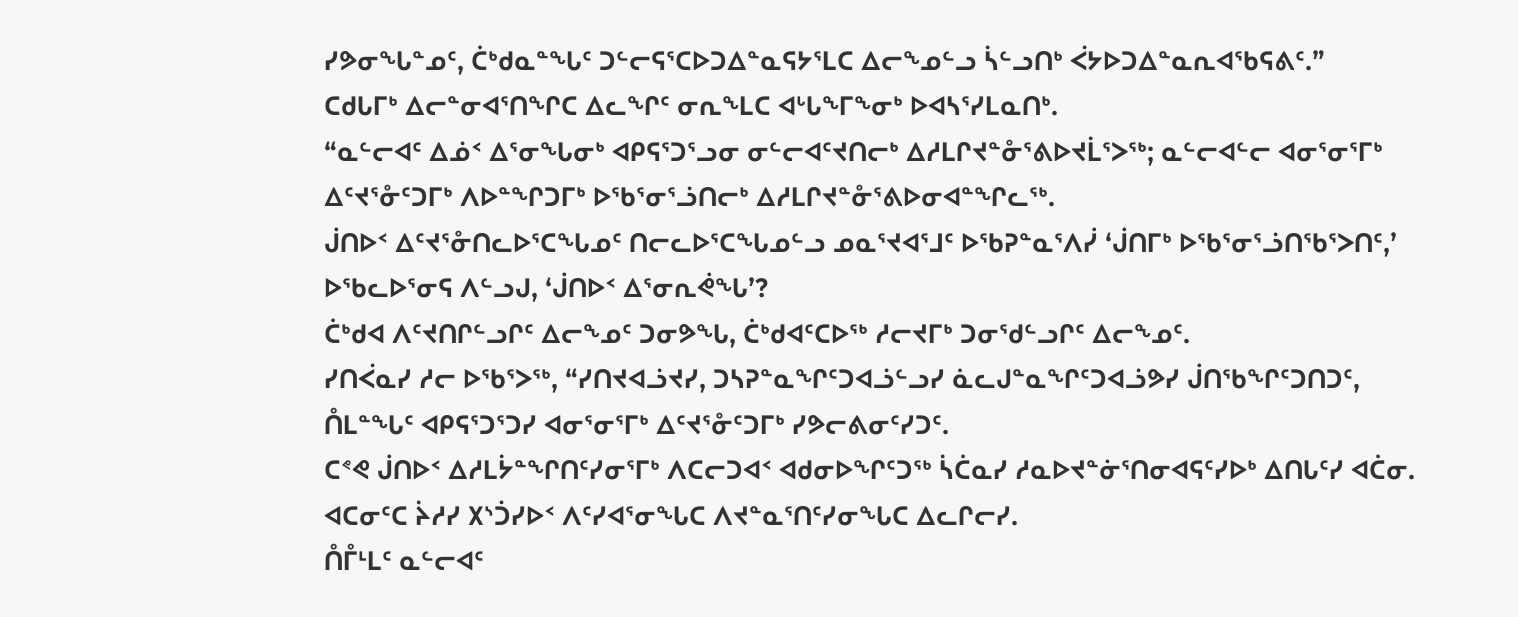ᓯᕗᓂᖓᓐᓄᑦ, ᑖᒃᑯᓇᓐᖓᑦ ᑐᓪᓕᕋᕐᑕᐅᑐᐃᓐᓇᕋᔭᕐᒪᑕ ᐃᓕᖕᓄᓪᓗ ᓵᓪᓗᑎᒃ ᐹᔭᐅᑐᐃᓐᓇᕆᐊᖃᕋᕕᑦ.”
ᑕᑯᒐᒥᒃ ᐃᓕᓐᓂᐊᕐᑎᖏᑕ ᐃᓚᖏᑦ ᓂᕆᖕᒪᑕ ᐊᒡᒐᖕᒥᖕᓂᒃ ᐅᐊᓴᕐᓯᒪᓇᑎᒃ.
“ᓇᓪᓕᐊᑦ ᐃᓅᑉ ᐃᕐᓂᖓᓂᒃ ᐊᑭᕋᕐᑐᕐᓗᓂ ᓂᓪᓕᐊᑦᔪᑎᓕᒃ ᐃᓱᒪᒋᔪᓐᓁᕐᕕᐅᔪᒫᕐᐳᖅ; ᓇᓪᓕᐊᓪᓕ ᐊᓂᕐᓂᕐᒥᒃ ᐃᑦᔪᕐᓁᑦᑐᒥᒃ ᐱᐅᓐᖏᑐᒥᒃ ᐅᖃᕐᓂᕐᓘᑎᓕᒃ ᐃᓱᒪᒋᔪᓐᓁᕐᕕᐅᓂᐊᓐᖏᓚᖅ.
ᒎᑎᐅᑉ ᐃᑦᔪᕐᓁᑎᓚᐅᕐᑕᖓᓄᑦ ᑎᓕᓚᐅᕐᑕᖓᓄᓪᓗ ᓄᓇᕐᔪᐊᕐᒧᑦ ᐅᖃᕈᓐᓇᕐᐱᓰ ‘ᒎᑎᒥᒃ ᐅᖃᕐᓂᕐᓘᑎᖃᕐᐳᑎᑦ,’ ᐅᖃᓚᐅᕐᓂᕋ ᐱᓪᓗᒍ, ‘ᒎᑎᐅᑉ ᐃᕐᓂᕆᕚᖓ’?
ᑖᒃᑯᐊ ᐱᑦᔪᑎᒋᓪᓗᒋᑦ ᐃᓕᖕᓄᑦ ᑐᓂᕗᖓ, ᑖᒃᑯᐊᑦᑕᐅᖅ ᓱᓕᔪᒥᒃ ᑐᓂᖁᓪᓗᒋᑦ ᐃᓕᖕᓄᑦ.
ᓯᑎᐹᓇᓯ ᓱᓕ ᐅᖃᕐᐳᖅ, “ᓯᑎᔪᐊᓘᔪᓯ, ᑐᓴᕈᓐᓇᖏᑦᑐᐊᓘᓪᓗᓯ ᓈᓚᒍᓐᓇᖏᑦᑐᐊᓘᕗᓯ ᒎᑎᖃᖏᑦᑐᑎᑐᑦ, ᑍᒪᓐᖓᑦ ᐊᑭᕋᕐᑐᕐᑐᓯ ᐊᓂᕐᓂᕐᒥᒃ ᐃᑦᔪᕐᓁᑦᑐᒥᒃ ᓯᕗᓕᕕᓂᑦᓯᑐᑦ.
ᑕᕝᕙ ᒎᑎᐅᑉ ᐃᓱᒪᔮᓐᖏᑎᑦᓯᓂᕐᒥᒃ ᐱᑕᓕᑐᐊᑉ ᐊᑯᓂᐅᖏᑦᑐᖅ ᓵᑖᓇᓯ ᓱᓇᐅᔪᓐᓃᕐᑎᓂᐊᕋᑦᓯᐅᒃ ᐃᑎᒐᑦᓯ ᐊᑖᓂ. ᐊᑕᓂᑦᑕ ᔩᓱᓯ ᙭ᔅᑑᓯᐅᑉ ᐱᑦᓯᐊᕐᓂᖓᑕ ᐱᔪᓐᓇᕐᑎᑦᓯᓂᖓᑕ ᐃᓚᒋᓕᓯ.
ᑍᒤᒻᒪᑦ ᓇᓪᓕᐊᑦ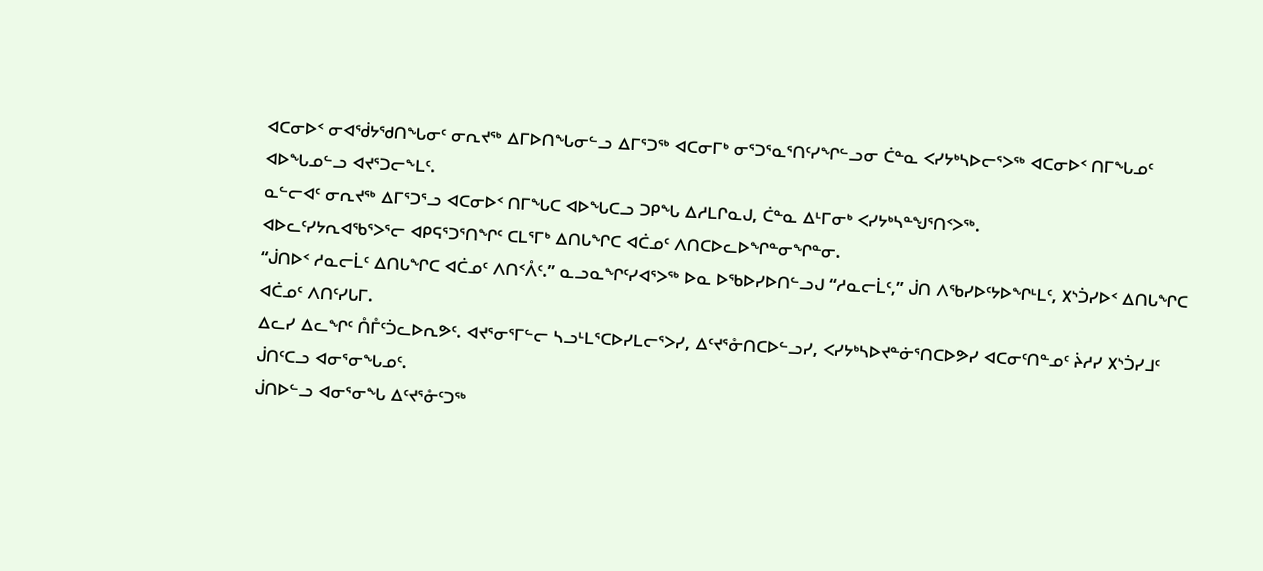ᐊᑕᓂᐅᑉ ᓂᐊᖂᔭᖁᑎᖓᓂᑦ ᓂᕆᔪᖅ ᐃᒥᐅᑎᖓᓂᓪᓗ ᐃᒥᕐᑐᖅ ᐊᑕᓂᒥᒃ ᓂᕐᑐᕐᓇᕐᑎᑦᓯᖏᓪᓗᓂ ᑖᓐᓇ ᐸᓯᔭᒃᓴᐅᓕᕐᐳᖅ ᐊᑕᓂᐅᑉ ᑎᒥᖓᓄᑦ ᐊᐅᖓᓄᓪᓗ ᐊᔪᕐᑐᓕᖕᒪᑦ.
ᓇᓪᓕᐊᑦ ᓂᕆᔪᖅ ᐃᒥᕐᑐᕐᓗ ᐊᑕᓂᐅᑉ ᑎᒥᖓᑕ ᐊᐅᖓᑕᓗ ᑐᑭᖓ ᐃᓱᒪᒋᓇᒍ, ᑖᓐᓇ ᐃᒻᒥᓂᒃ ᐸᓯᔭᒃᓴᓐᖑᕐᑎᑉᐳᖅ.
ᐊᐅᓚᑦᓯᔭᕆᐊᖃᕐᐳᕐᓕ ᐊᑭᕋᕐᑐᕐᑎᖏᑦ ᑕᒪᕐᒥᒃ ᐃᑎᒐᖏᑕ ᐊᑖᓄᑦ ᐱᑎᑕᐅᓚᐅᖏᓐᓂᖏᓐᓂ.
“ᒎᑎᐅᑉ ᓱᓇᓕᒫᑦ ᐃᑎᒐᖏᑕ ᐊᑖᓄᑦ ᐱᑎᑉᐰᑦ.” ᓇᓗᓇᖏᑦᓯᐊᕐᐳᖅ ᐅᓇ ᐅᖃᐅᓯᐅᑎᓪᓗᒍ “ᓱᓇᓕᒫᑦ,” ᒎᑎ ᐱᖃᓯᐅᑦᔭᐅᖏᒻᒪᑦ, ᙭ᔅᑑᓯᐅᑉ ᐃᑎᒐᖏᑕ ᐊᑖᓄᑦ ᐱᑎᑦᓯᒐᒥ.
ᐃᓚᓯ ᐃᓚᖏᑦ ᑍᒤᑦᑑᓚᐅᕆᕗᑦ. ᐊᔪᕐᓂᕐᒥᓪᓕ ᓴᓗᒻᒪᕐᑕᐅᓯᒪᓕᕐᐳᓯ, ᐃᑦᔪᕐᓁᑎᑕᐅᓪᓗᓯ, ᐸᓯᔭᒃᓴᐅᔪᓐᓃᕐᑎᑕᐅᕗᓯ ᐊᑕᓂᑦᑎᓐᓄᑦ ᔩᓱᓯ ᙭ᔅᑑᓯᒧᑦ ᒎᑎᑦᑕᓗ ᐊᓂᕐᓂᖓᓄᑦ.
ᒎᑎᐅᓪᓗ ᐊᓂᕐᓂᖓ ᐃᑦᔪᕐᓁᑦᑐᖅ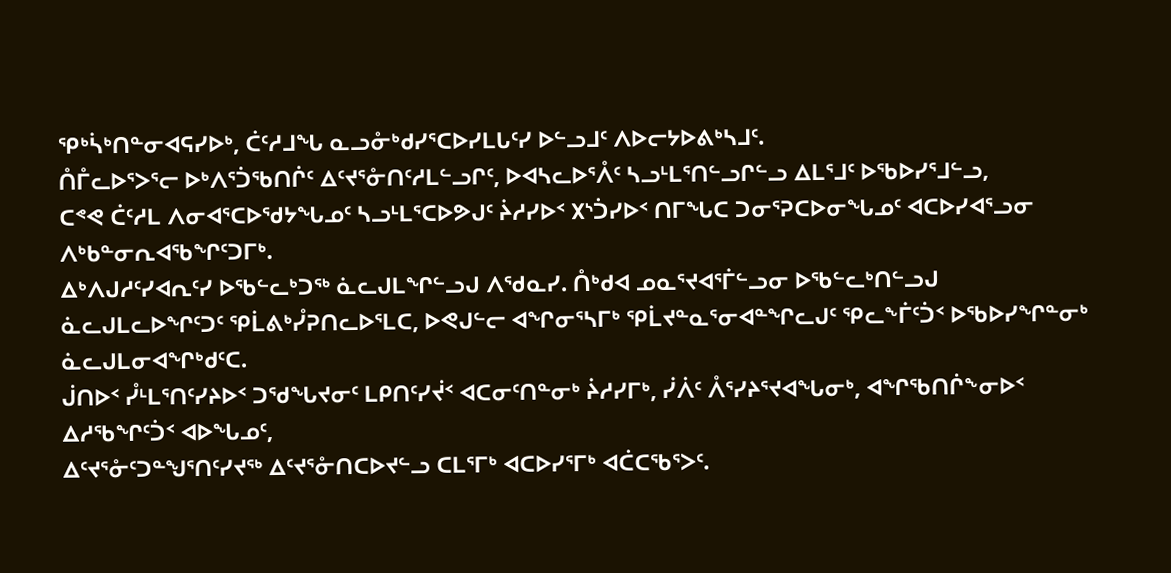ᕿᒃᓵᒃᑎᓐᓂᐊᕋᓯᐅᒃ, ᑖᑦᓱᒧᖓ ᓇᓗᓁᒃᑯᓯᕐᑕᐅᓯᒪᒐᑦᓯ ᐅᓪᓗᒧᑦ ᐱᐅᓕᔭᐅᕕᒃᓴᒧᑦ.
ᑍᒤᓚᐅᕐᐳᕐᓕ ᐅᒃᐱᕐᑑᖃᑎᒌᑦ ᐃᑦᔪᕐᓁᑎᑦᓱᒪᓪᓗᒋᑦ, ᐅᐊᓴᓚᐅᕐᐰᑦ ᓴᓗᒻᒪᕐᑎᓪᓗᒋᓪᓗ ᐃᒪᕐᒧᑦ ᐅᖃᐅᓯᕐᒧᓪᓗ,
ᑕᕝᕙ ᑖᑦᓱᒪ ᐱᓂᐊᕐᑕᐅᖁᔭᖓᓄᑦ ᓴᓗᒻᒪᕐᑕᐅᕗᒍᑦ ᔩᓱᓯᐅᑉ ᙭ᔅᑑᓯᐅᑉ ᑎᒥᖓᑕ ᑐᓂᕐᕈᑕᐅᓂᖓᓄᑦ ᐊᑕᐅᓯᐊᕐᓗᓂ ᐱᒃᑲᓐᓂᕆᐊᖃᖏᑦᑐᒥᒃ.
ᐃᒃᐱᒍᓱᑦᓯᐊᕆᑦᓯ ᐅᖃᓪᓚᒃᑐᖅ ᓈᓚᒍᒪᖏᓪᓗᒍ ᐱᖁᓇᓯ. ᑍᒃᑯᐊ ᓄᓇᕐᔪᐊᕐᒦᓪᓗᓂ ᐅᖃᓪᓚᒃᑎᓪᓗᒍ ᓈᓚᒍᒪᓚᐅᖏᑦᑐᑦ ᕿᒫᕕᒃᓮᕈᑎᓚᐅᕐᒪᑕ, ᐅᕙᒍᓪᓕ ᐊᖏᓂᕐᓴᒥᒃ ᕿᒫᔪᓐᓇᕐᓂᐊᓐᖏᓚᒍᑦ ᕿᓚᖕᒦᑦᑑᑉ ᐅᖃᐅᓯᖏᓐᓂᒃ ᓈᓚᒍᒪᓂᐊᖏᒃᑯᑦᑕ.
ᒎᑎᐅᑉ ᓮᒻᒪᕐᑎᑦᓯᔨᐅᑉ ᑐᖁᖓᔪᓂᑦ ᒪᑭᑎᑦᓯᔫᑉ ᐊᑕᓂᑦᑎᓐᓂᒃ ᔩᓱᓯᒥᒃ, ᓰᐲᑦ ᐰᕐᓯᔨᕐᔪᐊᖓᓂᒃ, ᐊᖏᖃᑎᒌᖕᓂᐅᑉ ᐃᓱᖃᖏᑦᑑᑉ ᐊᐅᖓᓄᑦ,
ᐃᑦᔪᕐᓁᑦᑐᓐᖑᕐᑎᑦᓯᔪᖅ ᐃᑦᔪᕐᓁᑎᑕᐅᔪᓪᓗ ᑕᒪᕐᒥᒃ ᐊᑕᐅᓯᕐᒥᒃ ᐊᑖᑕᖃᕐᐳᑦ.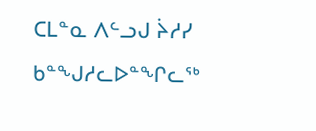ᑕᒪᓐᓇ ᐱᓪᓗᒍ ᔩᓱᓯ ᑲᓐᖑᓱᓚᐅᓐᖏᓚᖅ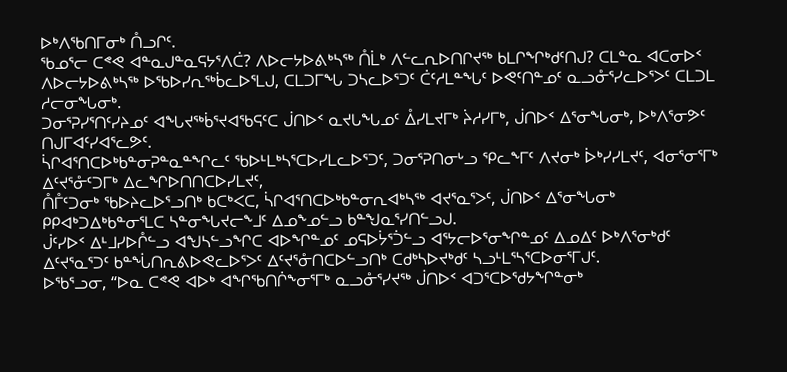ᐅᒃᐱᖃᑎᒥᓂᒃ ᑍᓗᒋᑦ.
ᖃᓄᕐᓕ ᑕᕝᕙ ᐊᓐᓇᒍᓐᓇᕋᔭᕐᐱᑖ? ᐱᐅᓕᔭᐅᕕᒃᓴᖅ ᑍᒫᒃ ᐱᓪᓚᕆᐅᑎᒋᔪᖅ ᑲᒪᒋᖏᒃᑯᑦᑎᒍ? ᑕᒪᓐᓇ ᐊᑕᓂᐅᑉ ᐱᐅᓕᔭᐅᕕᒃᓴᖅ ᐅᖃᐅᓯᕆᖅᑳᓚᐅᕐᒪᒍ, ᑕᒪᑐᒥᖓ ᑐᓴᓚᐅᕐᑐᑦ ᑖᑦᓱᒪᓐᖓᑦ ᐅᕙᑦᑎᓐᓄᑦ ᓇᓗᓁᕐᓯᓚᐅᕐᐳᑦ ᑕᒪᑐᒪ ᓱᓕᓂᖓᓂᒃ.
ᑐᓂᕐᕈᓯᕐᑎᑦᓯᔨᓄᑦ ᐊᖓᔪᖅᑳᕐᔪᐊᖃᕋᑦᑕ ᒎᑎᐅᑉ ᓇᔪᒐᖓᓄᑦ ᐂᓯᒪᔪᒥᒃ ᔩᓱᓯᒥᒃ, ᒎᑎᐅᑉ ᐃᕐᓂᖓᓂᒃ, ᐅᒃᐱᕐᓂᕗᑦ ᑎᒍᒥᐊᑦᓯᐊᕐᓚᕗᑦ.
ᓵᒋᐊᕐᑎᑕᐅᒃᑲᓐᓂᕈᓐᓇᓐᖏᓚᑦ ᖃᐅᒻᒪᒃᓴᕐᑕᐅᓯᒪᓚᐅᕐᑐᑦ, ᑐᓂᕐᕈᑎᓂᒡᓗ ᕿᓚᖕᒥᑦ ᐱᔪᓂᒃ ᐆᒃᓯᓯᒪᔪᑦ, ᐊᓂᕐᓂᕐᒥᒃ ᐃᑦᔪᕐᓁᑦᑐᒥᒃ ᐃᓚᖏᐅᑎᑎᑕᐅᓯᒪᔪᑦ,
ᑍᒤᑦᑐᓂᒃ ᖃᐅᔨᓚᐅᕐᓗᑎᒃ ᑲᑕᒃᐸᑕ, ᓵᒋᐊᕐᑎᑕᐅᒃᑲᓐᓂᕆᐊᒃᓴᖅ ᐊᔪᕐᓇᕐᐳᑦ, ᒎᑎᐅᑉ ᐃᕐᓂᖓᓂᒃ ᑭᑭᐊᒃᑐᐃᒃᑲᓐᓂᕐᒪᑕ ᓴᓐᓂᖓᔪᓕᖕᒧᑦ ᐃᓄᖕᓄᓪᓗ ᑲᓐᖑᓇᕐᓯᑎᓪᓗᒍ.
ᒎᑦᓯᐅᑉ ᐃᒻᒧᓯᐅᒊᓪᓗ ᐊᖑᓴᓪᓗᖏᑕ ᐊᐅᖏᓐᓄᑦ ᓄᕋᐅᔮᕐᑑᓪᓗ ᐊᕐᔭᓕᐅᕐᓂᖏᓐᓄᑦ ᐃᓄᐃᑦ ᐅᒃᐱᕐᓂᒃᑯᑦ ᐃᑦᔪᕐᓇᕐᑐᑦ ᑲᓐᖔᑎᕆᕕᐅᕙᓚᐅᕐᐳᑦ ᐃᑦᔪᕐᓁᑎᑕᐅᓪᓗᑎᒃ ᑕᑯᒃᓴᐅᔪᒃᑯᑦ ᓴᓗᒻᒪᕐᓴᕐᑕᐅᓂᕐᒥᒍᑦ.
ᐅᖃᕐᓗᓂ, “ᐅᓇ ᑕᕝᕙ ᐊᐅᒃ ᐊᖏᖃᑎᒌᖕᓂᕐᒥᒃ ᓇᓗᓁᕐᓯᔪᖅ ᒎᑎᐅᑉ ᐊᑐᕐᑕᐅᖁᔭᖏᓐᓂᒃ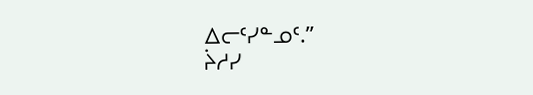ᐃᓕᑦᓯᓐᓄᑦ.”
ᔩᓱᓯ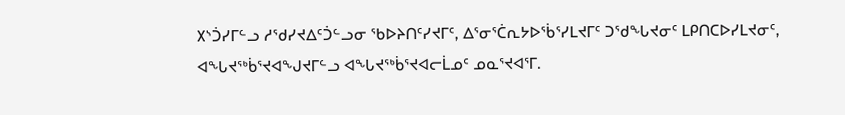᙭ᔅᑑᓯᒥᓪᓗ ᓱᖁᓯᔪᐃᑦᑑᓪᓗᓂ ᖃᐅᔨᑎᑦᓯᔪᒥᑦ, ᐃᕐᓂᕐᑖᕆᔭᐅᖄᕐᓯᒪᔪᒥᑦ ᑐᖁᖓᔪᓂᑦ ᒪᑭᑎᑕᐅᓯᒪᔪᓂᑦ, ᐊᖓᔪᖅᑳᕐᔪᐊᖑᔪᒥᓪᓗ ᐊᖓᔪᖅᑳᕐᔪᐊᓕᒫᓄᑦ ᓄᓇᕐᔪᐊᕐᒥ.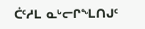ᑖᑦᓱᒪ ᓇᒡᓕᒋᖕᒪᑎᒍᑦ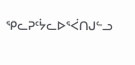ᕿᓚᕈᑦᔮᓚᐅᕐᐹᑎᒍᓪᓗ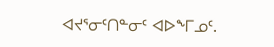ᐊᔪᕐᓂᑦᑎᓐᓂᑦ ᐊᐅᖕᒥᓄᑦ.